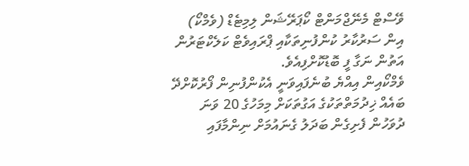ވޭސްޓް މެނޭޖްމަންޓް ކޯޕަރޭޝަން ލިމިޓެޑް (ވެމްކޯ) އިން ސަރުކާރު ކުންފުނިތަކާއި ޕްރައިވެޓް ކަލެކްޓަރުން އަތުން ނަގާ ފީ ބޮޑުކޮށްފިއެވެ.
ވެމްކޯއިން އިއްޔެ ބުނެފައިވަނީ އެކުންފުނިން ފޯރުކޮށްދޭ ބައެއް ޚިދުމަތްތަކުގެ އަގުތަކަށް މިމަހުގެ 20 ވަނަ ދުވަހުން ފެށިގެން ބަދަލު ގެނައުމަށް ނިންމާފައި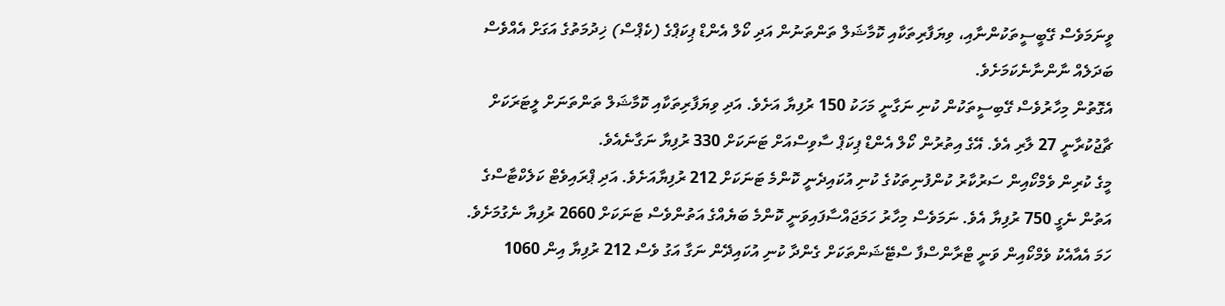ވީނަމަވެސް ގޭބީސީތަކުންނާއި، ވިޔަފާރިތަކާއި ކޮމާޝަލް ތަންތަނުން އަދި ކޯލް އެންޑް ޕިކަޕްގެ (ކެޕްސް) ޚިދުމަތުގެ އަގަށް އެއްވެސް ބަދަލެއް ނާންނާނެކަމަށެވެ.
އެގޮތުން މިހާރުވެސް ގޭބިސީތަކުން ކުނި ނަގާނީ މަހަކު 150 ރުފިޔާ އަށެވެ. އަދި ވިޔަފާރިތަކާއި ކޮމާޝަލް ތަންތަނަށް ލީޓަރަކަށް ޗާޖުކުރާނީ 27 ލާރި އެވެ. އޭގެ އިތުރުން ކޯލް އެންޑް ޕިކަޕް ސާވިސްއަށް ޓަނަކަށް 330 ރުފިޔާ ނަގާނެއެވެ.
މީގެ ކުރިން ވެމްކޯއިން ސަރުކާރު ކުންފުނިތަކުގެ ކުނި އުކައިދެނީ ކޮންމެ ޓަނަކަށް 212 ރުފިޔާއަށެވެ. އަދި ޕްރައިވެޓް ކަލެކްޓާސްގެ އަތުން ނެގީ 750 ރުފިޔާ އެވެ. ނަމަވެސް މިހާރު ހަމަޖައްސާފައިވަނީ ކޮންމެ ބަޔެއްގެ އަތުންވެސް ޓަނަކަށް 2660 ރުފިޔާ ނެގުމަށެވެ. ހަމަ އެއާއެކު ވެމްކޯއިން ވަނީ ޓްރާންސްފާ ސްޓޭޝަންތަކަށް ގެންދާ ކުނި އުކައިދޭން ނަގާ އަގު ވެސް 212 ރުފިޔާ އިން 1060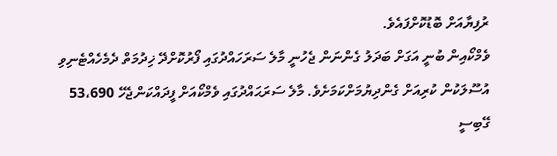ރުފިޔާއަށް ބޮޑުކޮށްފައެވެ.
ވެމްކޯއިން ބުނީ އަގަށް ބަދަލު ގެންނަން ޖެހުނީ މާލެ ސަރަހައްދުގައި ފޯރުކޮށްދޭ ޚިދުމަތް ދެމެހެއްޓެނިވި އުސޫލަކުން ކުރިއަށް ގެންދިޔުމަށްކަމަށެވެ. މާލެ ސަރަޙައްދުގައި ވެމްކޯއަށް ފީދައްކަންޖެހޭ 53،690 ގޭބިސީ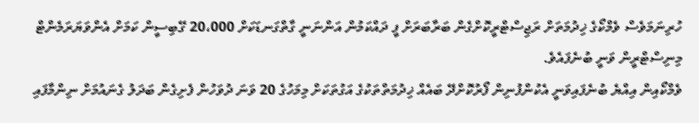ހުރިނަމަވެސް ވެމްކޯގެ ޚިދުމަތަށް ރަޖިސްޓްރީކޮށްގެން ބަރާބަރަށް ފީ ދައްކަމުން އަންނަނީ ގާތްގަނޑަކަށް 20،000 ގޭބިސީން ކަމަށް އެންވަޔަރަމެންޓް މިނިސްޓްރީން ވަނީ ބުނެފައެވެ.
ވެމްކޯއިން އިއްޔެ ބުނެފައިވަނީ އެކުންފުނިން ފޯރުކޮށްދޭ ބައެއް ޚިދުމަތްތަކުގެ އަގުތަކަށް މިމަހުގެ 20 ވަނަ ދުވަހުން ފެށިގެން ބަދަލު ގެނައުމަށް ނިންމާފައި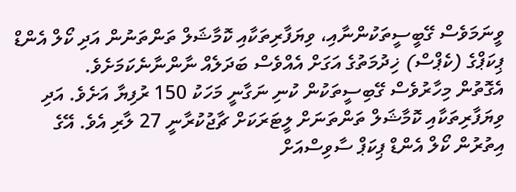ވީނަމަވެސް ގޭބީސީތަކުންނާއި، ވިޔަފާރިތަކާއި ކޮމާޝަލް ތަންތަނުން އަދި ކޯލް އެންޑް ޕިކަޕްގެ (ކެޕްސް) ޚިދުމަތުގެ އަގަށް އެއްވެސް ބަދަލެއް ނާންނާނެކަމަށެވެ.
އެގޮތުން މިހާރުވެސް ގޭބިސީތަކުން ކުނި ނަގާނީ މަހަކު 150 ރުފިޔާ އަށެވެ. އަދި ވިޔަފާރިތަކާއި ކޮމާޝަލް ތަންތަނަށް ލީޓަރަކަށް ޗާޖުކުރާނީ 27 ލާރި އެވެ. އޭގެ އިތުރުން ކޯލް އެންޑް ޕިކަޕް ސާވިސްއަށް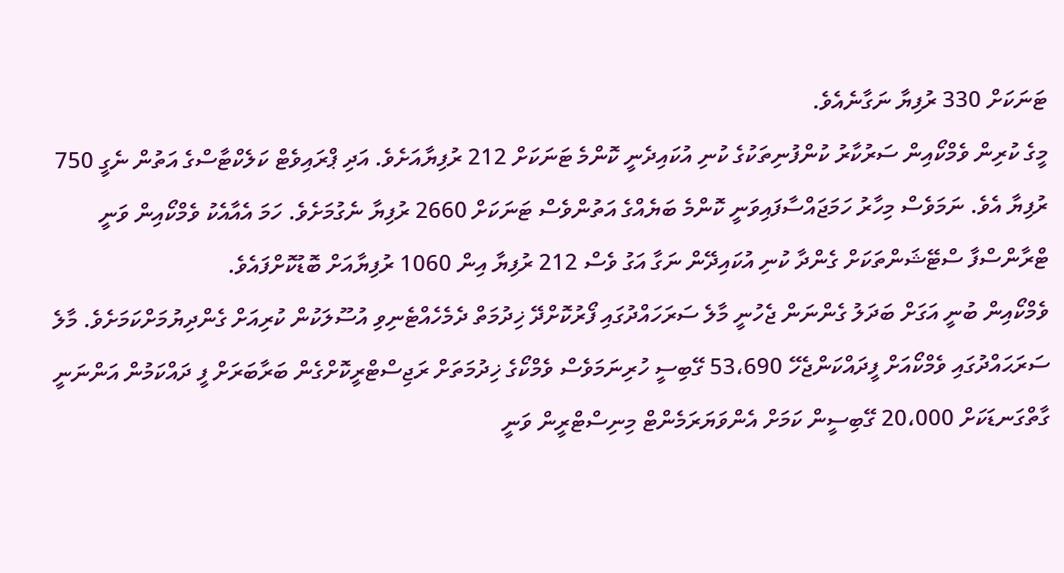ޓަނަކަށް 330 ރުފިޔާ ނަގާނެއެވެ.
މީގެ ކުރިން ވެމްކޯއިން ސަރުކާރު ކުންފުނިތަކުގެ ކުނި އުކައިދެނީ ކޮންމެ ޓަނަކަށް 212 ރުފިޔާއަށެވެ. އަދި ޕްރައިވެޓް ކަލެކްޓާސްގެ އަތުން ނެގީ 750 ރުފިޔާ އެވެ. ނަމަވެސް މިހާރު ހަމަޖައްސާފައިވަނީ ކޮންމެ ބަޔެއްގެ އަތުންވެސް ޓަނަކަށް 2660 ރުފިޔާ ނެގުމަށެވެ. ހަމަ އެއާއެކު ވެމްކޯއިން ވަނީ ޓްރާންސްފާ ސްޓޭޝަންތަކަށް ގެންދާ ކުނި އުކައިދޭން ނަގާ އަގު ވެސް 212 ރުފިޔާ އިން 1060 ރުފިޔާއަށް ބޮޑުކޮށްފައެވެ.
ވެމްކޯއިން ބުނީ އަގަށް ބަދަލު ގެންނަން ޖެހުނީ މާލެ ސަރަހައްދުގައި ފޯރުކޮށްދޭ ޚިދުމަތް ދެމެހެއްޓެނިވި އުސޫލަކުން ކުރިއަށް ގެންދިޔުމަށްކަމަށެވެ. މާލެ ސަރަޙައްދުގައި ވެމްކޯއަށް ފީދައްކަންޖެހޭ 53،690 ގޭބިސީ ހުރިނަމަވެސް ވެމްކޯގެ ޚިދުމަތަށް ރަޖިސްޓްރީކޮށްގެން ބަރާބަރަށް ފީ ދައްކަމުން އަންނަނީ ގާތްގަނޑަކަށް 20،000 ގޭބިސީން ކަމަށް އެންވަޔަރަމެންޓް މިނިސްޓްރީން ވަނީ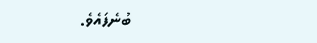ބުނެފައެވެ.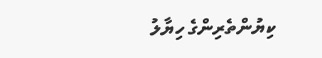ކިޔުންތެރިންގެ ހިޔާލު